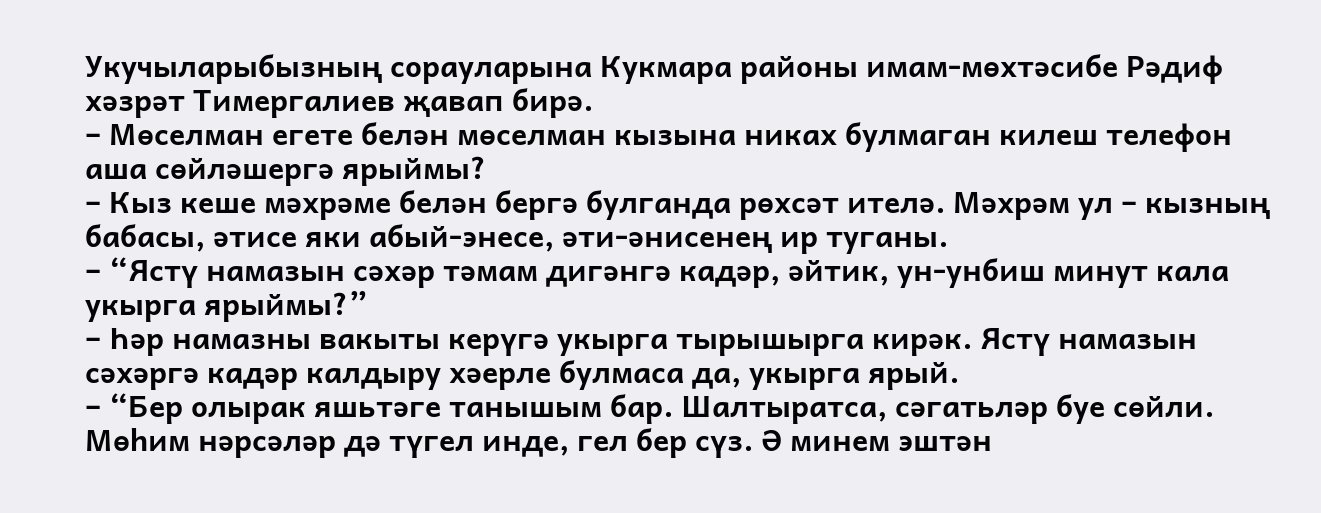Укучыларыбызның сорауларына Кукмара районы имам-мөхтәсибе Рәдиф хәзрәт Тимергалиев җавап бирә.
– Мөселман егете белән мөселман кызына никах булмаган килеш телефон аша сөйләшергә ярыймы?
– Кыз кеше мәхрәме белән бергә булганда рөхсәт ителә. Мәхрәм ул – кызның бабасы, әтисе яки абый-энесе, әти-әнисенең ир туганы.
– “Ястү намазын сәхәр тәмам дигәнгә кадәр, әйтик, ун-унбиш минут кала укырга ярыймы?”
– Һәр намазны вакыты керүгә укырга тырышырга кирәк. Ястү намазын сәхәргә кадәр калдыру хәерле булмаса да, укырга ярый.
– “Бер олырак яшьтәге танышым бар. Шалтыратса, сәгатьләр буе сөйли. Мөһим нәрсәләр дә түгел инде, гел бер сүз. Ә минем эштән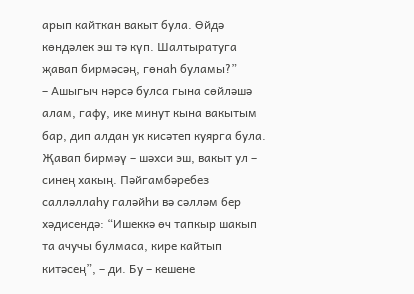арып кайткан вакыт була. Өйдә көндәлек эш тә күп. Шалтыратуга җавап бирмәсәң, гөнаһ буламы?”
– Ашыгыч нәрсә булса гына сөйләшә алам, гафу, ике минут кына вакытым бар, дип алдан ук кисәтеп куярга була. Җавап бирмәү – шәхси эш, вакыт ул – синең хакың. Пәйгамбәребез салләллаһу галәйһи вә сәлләм бер хәдисендә: “Ишеккә өч тапкыр шакып та ачучы булмаса, кире кайтып китәсең”, – ди. Бу – кешене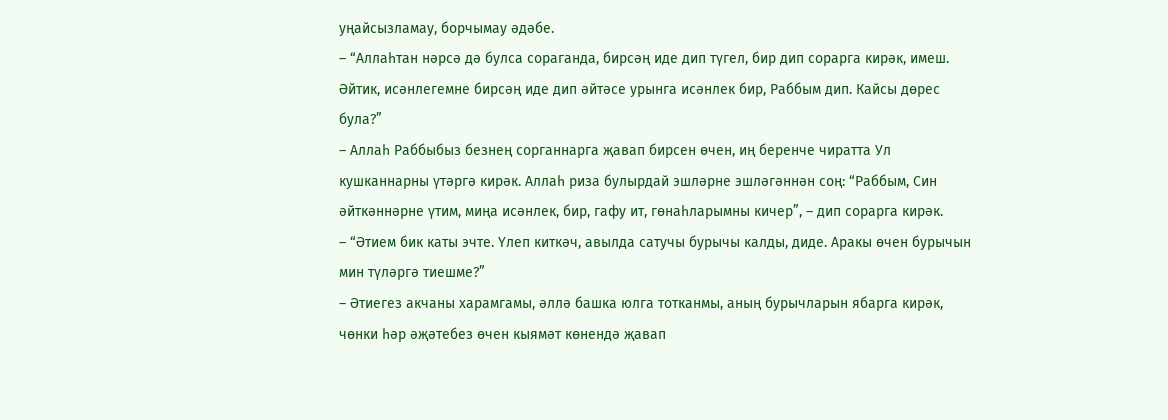уңайсызламау, борчымау әдәбе.
– “Аллаһтан нәрсә дә булса сораганда, бирсәң иде дип түгел, бир дип сорарга кирәк, имеш. Әйтик, исәнлегемне бирсәң иде дип әйтәсе урынга исәнлек бир, Раббым дип. Кайсы дөрес була?”
– Аллаһ Раббыбыз безнең сорганнарга җавап бирсен өчен, иң беренче чиратта Ул кушканнарны үтәргә кирәк. Аллаһ риза булырдай эшләрне эшләгәннән соң: “Раббым, Син әйткәннәрне үтим, миңа исәнлек, бир, гафу ит, гөнаһларымны кичер”, – дип сорарга кирәк.
– “Әтием бик каты эчте. Үлеп киткәч, авылда сатучы бурычы калды, диде. Аракы өчен бурычын мин түләргә тиешме?”
– Әтиегез акчаны харамгамы, әллә башка юлга тотканмы, аның бурычларын ябарга кирәк, чөнки һәр әҗәтебез өчен кыямәт көнендә җавап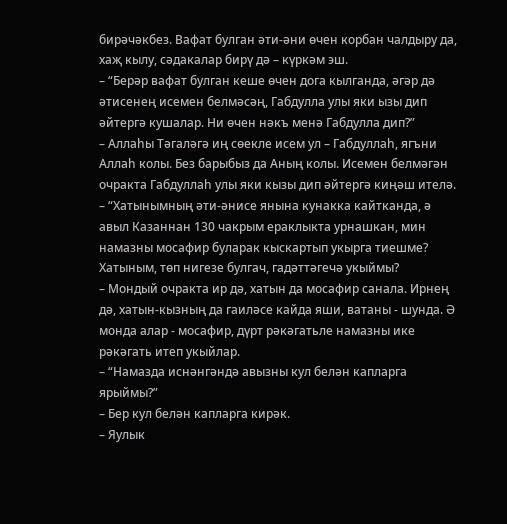бирәчәкбез. Вафат булган әти-әни өчен корбан чалдыру да, хаҗ кылу, сәдакалар бирү дә – күркәм эш.
– “Берәр вафат булган кеше өчен дога кылганда, әгәр дә әтисенең исемен белмәсәң, Габдулла улы яки ызы дип әйтергә кушалар. Ни өчен нәкъ менә Габдулла дип?”
– Аллаһы Тәгаләгә иң сөекле исем ул – Габдуллаһ, ягъни Аллаһ колы. Без барыбыз да Аның колы. Исемен белмәгән очракта Габдуллаһ улы яки кызы дип әйтергә киңәш ителә.
– “Хатынымның әти-әнисе янына кунакка кайтканда, ә авыл Казаннан 130 чакрым ераклыкта урнашкан, мин намазны мосафир буларак кыскартып укырга тиешме? Хатыным, төп нигезе булгач, гадәттәгечә укыймы?
– Мондый очракта ир дә, хатын да мосафир санала. Ирнең дә, хатын-кызның да гаиләсе кайда яши, ватаны - шунда. Ә монда алар - мосафир, дүрт рәкәгатьле намазны ике рәкәгать итеп укыйлар.
– “Намазда иснәнгәндә авызны кул белән капларга ярыймы?”
– Бер кул белән капларга кирәк.
– Яулык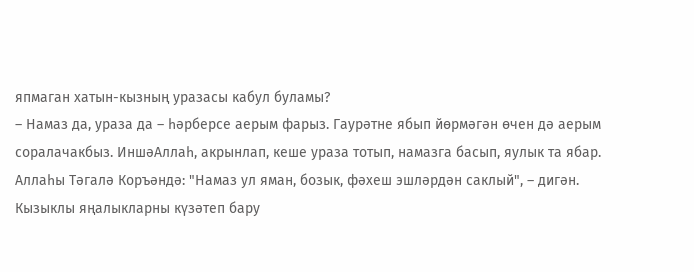япмаган хатын-кызның уразасы кабул буламы?
– Намаз да, ураза да – һәрберсе аерым фарыз. Гаурәтне ябып йөрмәгән өчен дә аерым соралачакбыз. ИншәАллаһ, акрынлап, кеше ураза тотып, намазга басып, яулык та ябар. Аллаһы Тәгалә Коръәндә: "Намаз ул яман, бозык, фәхеш эшләрдән саклый", – дигән.
Кызыклы яңалыкларны күзәтеп бару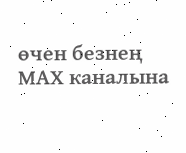өчен безнең МАХ каналына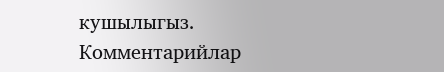кушылыгыз.
Комментарийлар